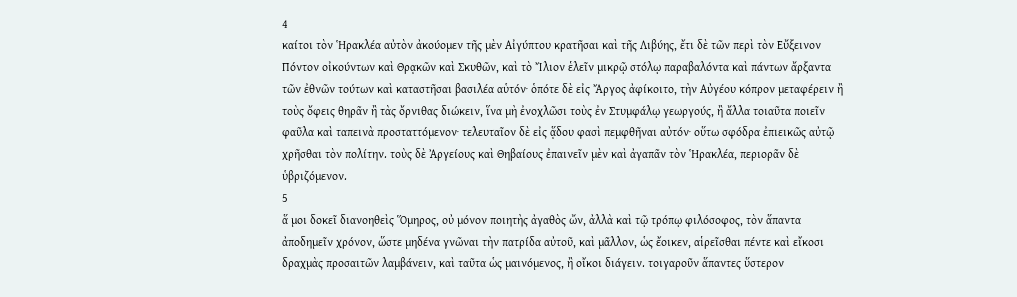4
καίτοι τὸν Ἡρακλέα αὐτὸν ἀκούομεν τῆς μὲν Αἰγύπτου κρατῆσαι καὶ τῆς Λιβύης, ἔτι δὲ τῶν περὶ τὸν Εὔξεινον Πόντον οἰκούντων καὶ Θρᾳκῶν καὶ Σκυθῶν, καὶ τὸ Ἴλιον ἑλεῖν μικρῷ στόλῳ παραβαλόντα καὶ πάντων ἄρξαντα τῶν ἐθνῶν τούτων καὶ καταστῆσαι βασιλέα αὑτόν· ὁπότε δὲ εἰς Ἄργος ἀφίκοιτο, τὴν Αὐγέου κόπρον μεταφέρειν ἢ τοὺς ὄφεις θηρᾶν ἢ τὰς ὄρνιθας διώκειν, ἵνα μὴ ἐνοχλῶσι τοὺς ἐν Στυμφάλῳ γεωργούς, ἢ ἄλλα τοιαῦτα ποιεῖν φαῦλα καὶ ταπεινὰ προσταττόμενον· τελευταῖον δὲ εἰς ᾅδου φασὶ πεμφθῆναι αὐτόν· οὕτω σφόδρα ἐπιεικῶς αὐτῷ χρῆσθαι τὸν πολίτην. τοὺς δὲ Ἀργείους καὶ Θηβαίους ἐπαινεῖν μὲν καὶ ἀγαπᾶν τὸν Ἡρακλέα, περιορᾶν δὲ ὑβριζόμενον.
5
ἅ μοι δοκεῖ διανοηθεὶς Ὅμηρος, οὐ μόνον ποιητὴς ἀγαθὸς ὤν, ἀλλὰ καὶ τῷ τρόπῳ φιλόσοφος, τὸν ἅπαντα ἀποδημεῖν χρόνον, ὥστε μηδένα γνῶναι τὴν πατρίδα αὐτοῦ, καὶ μᾶλλον, ὡς ἔοικεν, αἱρεῖσθαι πέντε καὶ εἴκοσι δραχμὰς προσαιτῶν λαμβάνειν, καὶ ταῦτα ὡς μαινόμενος, ἢ οἴκοι διάγειν. τοιγαροῦν ἅπαντες ὕστερον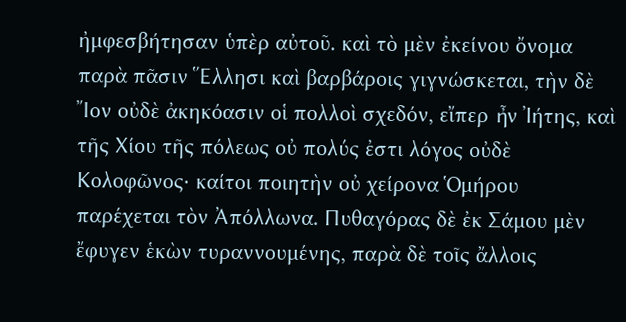ἠμφεσβήτησαν ὑπὲρ αὐτοῦ. καὶ τὸ μὲν ἐκείνου ὄνομα παρὰ πᾶσιν Ἕλλησι καὶ βαρβάροις γιγνώσκεται, τὴν δὲ Ἴον οὐδὲ ἀκηκόασιν οἱ πολλοὶ σχεδόν, εἴπερ ἦν Ἰήτης, καὶ τῆς Χίου τῆς πόλεως οὐ πολύς ἐστι λόγος οὐδὲ Κολοφῶνος· καίτοι ποιητὴν οὐ χείρονα Ὁμήρου παρέχεται τὸν Ἀπόλλωνα. Πυθαγόρας δὲ ἐκ Σάμου μὲν ἔφυγεν ἑκὼν τυραννουμένης, παρὰ δὲ τοῖς ἄλλοις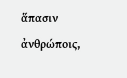ἅπασιν ἀνθρώποις,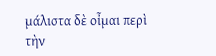μάλιστα δὲ οἶμαι περὶ τὴν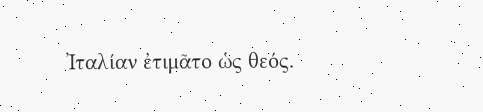Ἰταλίαν ἐτιμᾶτο ὡς θεός.